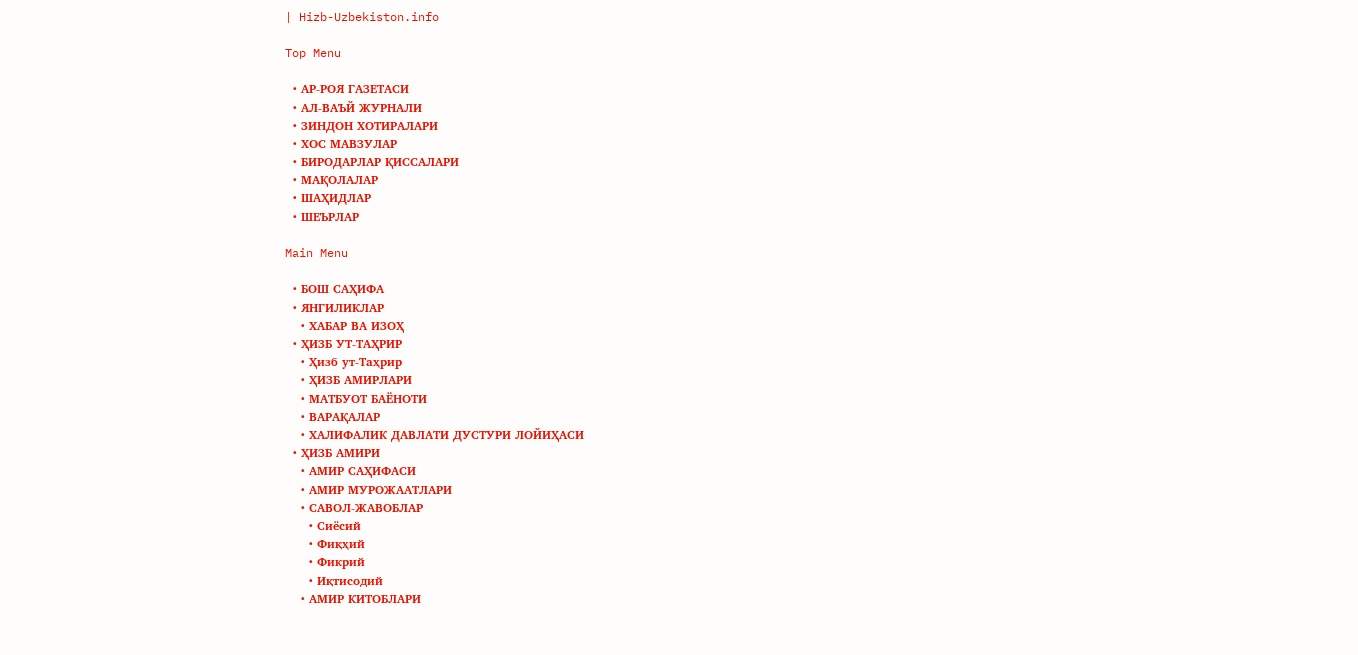| Hizb-Uzbekiston.info

Top Menu

  • АР-РОЯ ГАЗЕТАСИ
  • АЛ-ВАЪЙ ЖУРНАЛИ
  • ЗИНДОН ХОТИРАЛАРИ
  • ХОС МАВЗУЛАР
  • БИРОДАРЛАР ҚИССАЛАРИ
  • МАҚОЛАЛАР
  • ШАҲИДЛАР
  • ШЕЪРЛАР

Main Menu

  • БОШ САҲИФА
  • ЯНГИЛИКЛАР
    • ХАБАР ВА ИЗОҲ
  • ҲИЗБ УТ-ТАҲРИР
    • Ҳизб ут-Таҳрир
    • ҲИЗБ АМИРЛАРИ
    • МАТБУОТ БАЁНОТИ
    • ВАРАҚАЛАР
    • ХАЛИФАЛИК ДАВЛАТИ ДУСТУРИ ЛОЙИҲАСИ
  • ҲИЗБ АМИРИ
    • АМИР САҲИФАСИ
    • АМИР МУРОЖААТЛАРИ
    • САВОЛ-ЖАВОБЛАР
      • Сиёсий
      • Фиқҳий
      • Фикрий
      • Иқтисодий
    • АМИР КИТОБЛАРИ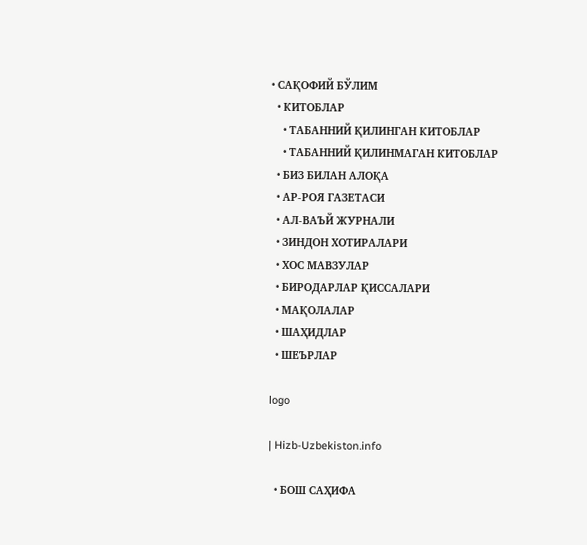• САҚОФИЙ БЎЛИМ
  • КИТОБЛАР
    • ТАБАННИЙ ҚИЛИНГАН КИТОБЛАР
    • ТАБАННИЙ ҚИЛИНМАГАН КИТОБЛАР
  • БИЗ БИЛАН АЛОҚА
  • АР-РОЯ ГАЗЕТАСИ
  • АЛ-ВАЪЙ ЖУРНАЛИ
  • ЗИНДОН ХОТИРАЛАРИ
  • ХОС МАВЗУЛАР
  • БИРОДАРЛАР ҚИССАЛАРИ
  • МАҚОЛАЛАР
  • ШАҲИДЛАР
  • ШЕЪРЛАР

logo

| Hizb-Uzbekiston.info

  • БОШ САҲИФА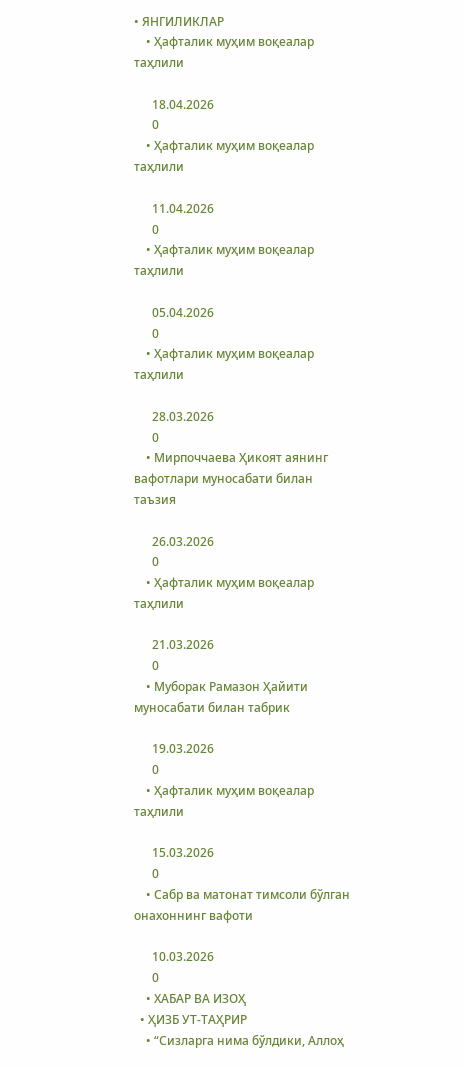• ЯНГИЛИКЛАР
    • Ҳафталик муҳим воқеалар таҳлили

      18.04.2026
      0
    • Ҳафталик муҳим воқеалар таҳлили

      11.04.2026
      0
    • Ҳафталик муҳим воқеалар таҳлили

      05.04.2026
      0
    • Ҳафталик муҳим воқеалар таҳлили

      28.03.2026
      0
    • Мирпоччаева Ҳикоят аянинг вафотлари муносабати билан таъзия

      26.03.2026
      0
    • Ҳафталик муҳим воқеалар таҳлили

      21.03.2026
      0
    • Муборак Рамазон Ҳайити муносабати билан табрик

      19.03.2026
      0
    • Ҳафталик муҳим воқеалар таҳлили

      15.03.2026
      0
    • Сабр ва матонат тимсоли бўлган онахоннинг вафоти

      10.03.2026
      0
    • ХАБАР ВА ИЗОҲ
  • ҲИЗБ УТ-ТАҲРИР
    • “Сизларга нима бўлдики, Аллоҳ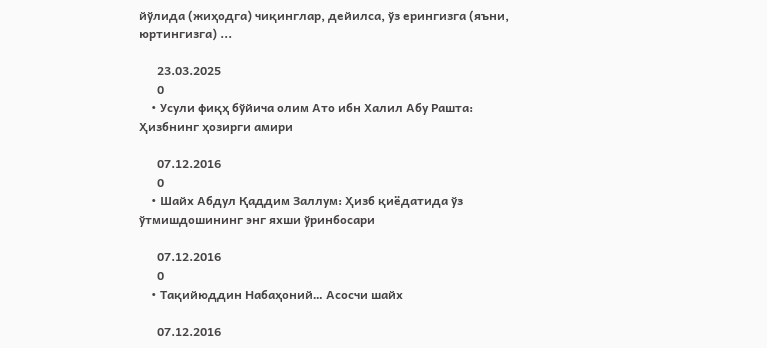йўлида (жиҳодга) чиқинглар, дейилса, ўз ерингизга (яъни, юртингизга) ...

      23.03.2025
      0
    • Усули фиқҳ бўйича олим Ато ибн Халил Абу Рашта: Ҳизбнинг ҳозирги амири

      07.12.2016
      0
    • Шайх Абдул Қаддим Заллум: Ҳизб қиёдатида ўз ўтмишдошининг энг яхши ўринбосари

      07.12.2016
      0
    • Тақийюддин Набаҳоний… Асосчи шайх

      07.12.2016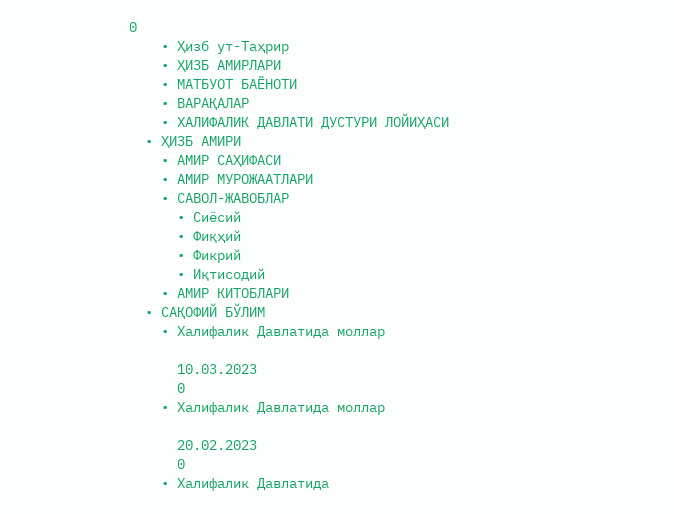0
    • Ҳизб ут-Таҳрир
    • ҲИЗБ АМИРЛАРИ
    • МАТБУОТ БАЁНОТИ
    • ВАРАҚАЛАР
    • ХАЛИФАЛИК ДАВЛАТИ ДУСТУРИ ЛОЙИҲАСИ
  • ҲИЗБ АМИРИ
    • АМИР САҲИФАСИ
    • АМИР МУРОЖААТЛАРИ
    • САВОЛ-ЖАВОБЛАР
      • Сиёсий
      • Фиқҳий
      • Фикрий
      • Иқтисодий
    • АМИР КИТОБЛАРИ
  • САҚОФИЙ БЎЛИМ
    • Халифалик Давлатида моллар

      10.03.2023
      0
    • Халифалик Давлатида моллар

      20.02.2023
      0
    • Халифалик Давлатида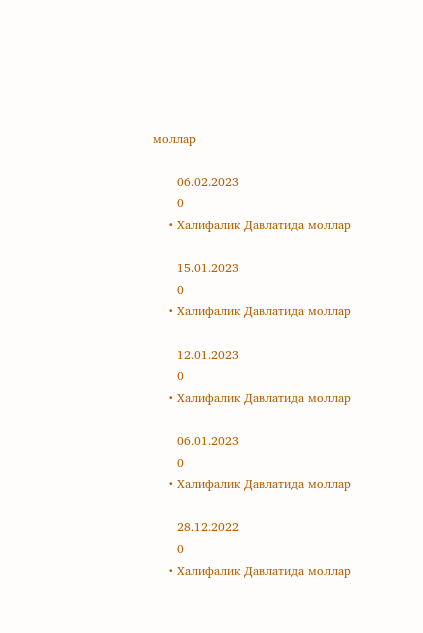моллар

      06.02.2023
      0
    • Халифалик Давлатида моллар

      15.01.2023
      0
    • Халифалик Давлатида моллар

      12.01.2023
      0
    • Халифалик Давлатида моллар

      06.01.2023
      0
    • Халифалик Давлатида моллар

      28.12.2022
      0
    • Халифалик Давлатида моллар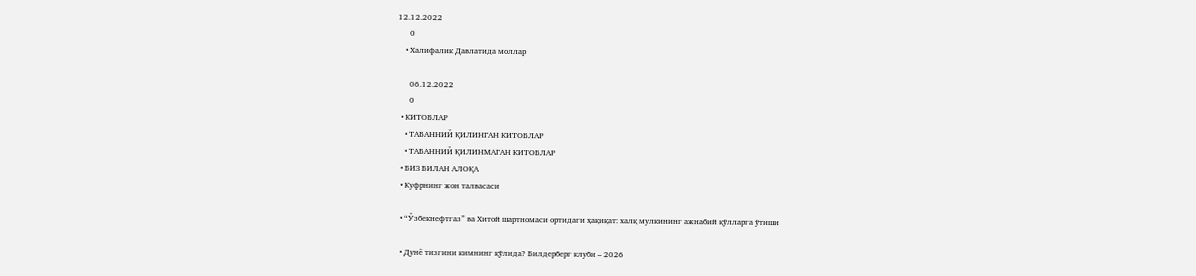12.12.2022
      0
    • Халифалик Давлатида моллар

      06.12.2022
      0
  • КИТОБЛАР
    • ТАБАННИЙ ҚИЛИНГАН КИТОБЛАР
    • ТАБАННИЙ ҚИЛИНМАГАН КИТОБЛАР
  • БИЗ БИЛАН АЛОҚА
  • Куфрнинг жон талвасаси

  • “Ўзбекнефтгаз” ва Хитой шартномаси ортидаги ҳақиқат: халқ мулкининг ажнабий қўлларга ўтиши

  • Дунё тизгини кимнинг қўлида? Билдерберг клуби – 2026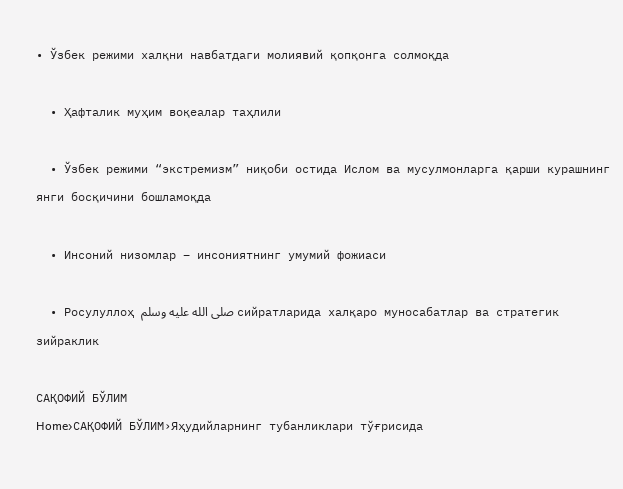• Ўзбек режими халқни навбатдаги молиявий қопқонга солмоқда

  • Ҳафталик муҳим воқеалар таҳлили

  • Ўзбек режими “экстремизм” ниқоби остида Ислом ва мусулмонларга қарши курашнинг янги босқичини бошламоқда

  • Инсоний низомлар – инсониятнинг умумий фожиаси

  • Росулуллоҳ صلى الله عليه وسلم сийратларида халқаро муносабатлар ва стратегик зийраклик

САҚОФИЙ БЎЛИМ
Home›САҚОФИЙ БЎЛИМ›Яҳудийларнинг тубанликлари тўғрисида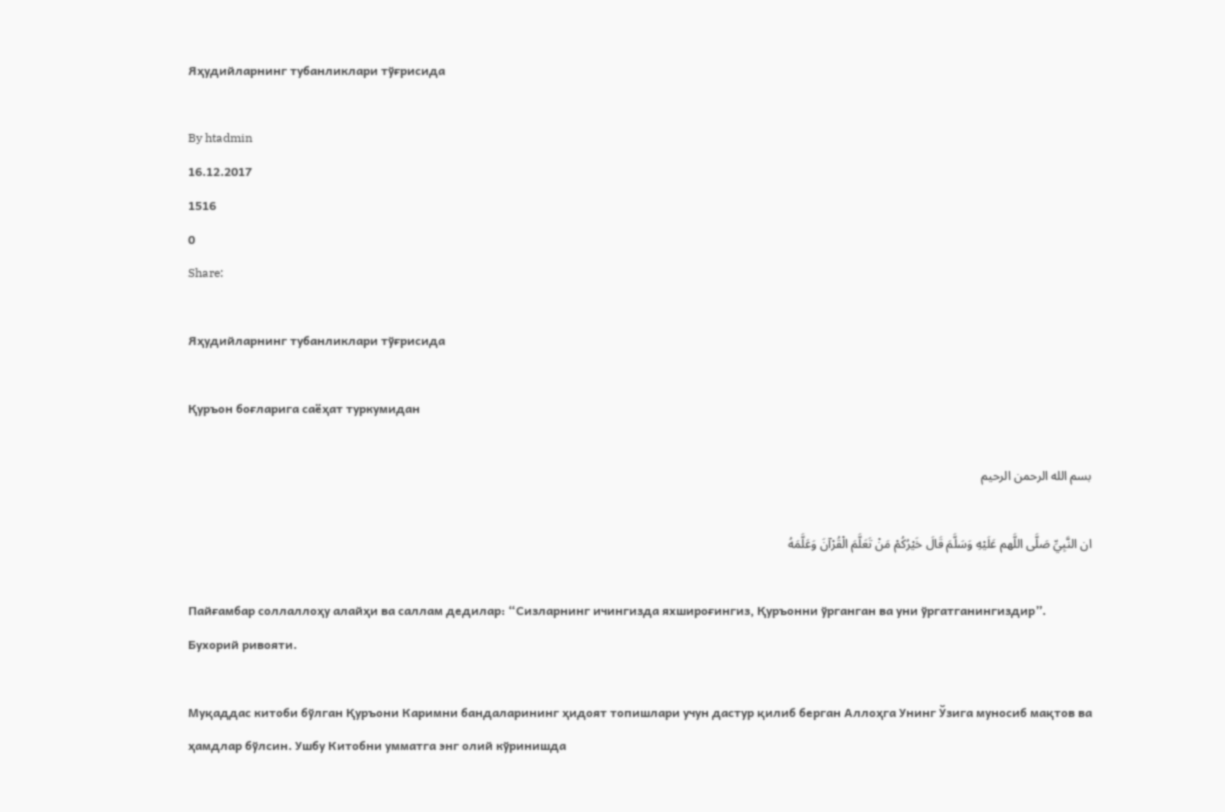Яҳудийларнинг тубанликлари тўғрисида

By htadmin
16.12.2017
1516
0
Share:

Яҳудийларнинг тубанликлари тўғрисида

Қуръон боғларига саёҳат туркумидан

بسم الله الرحمن الرحيم

ان النَّبِيِّ صَلَّى اللَّهم عَلَيْهِ وَسَلَّمَ قَالَ خَيْرُكُمْ مَنْ تَعَلَّمَ الْقُرْآنَ وَعَلَّمَهُ

Пайғамбар соллаллоҳу алайҳи ва саллам дедилар: “Сизларнинг ичингизда яхшироғингиз, Қуръонни ўрганган ва уни ўргатганингиздир”. Бухорий ривояти.

Муқаддас китоби бўлган Қуръони Каримни бандаларининг ҳидоят топишлари учун дастур қилиб берган Аллоҳга Унинг Ўзига муносиб мақтов ва ҳамдлар бўлсин. Ушбу Китобни умматга энг олий кўринишда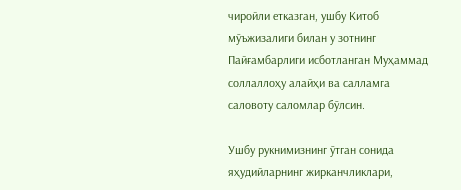чиройли етказган, ушбу Китоб мўъжизалиги билан у зотнинг Пайғамбарлиги исботланган Муҳаммад соллаллоҳу алайҳи ва салламга саловоту саломлар бўлсин.

Ушбу рукнимизнинг ўтган сонида яҳудийларнинг жирканчликлари,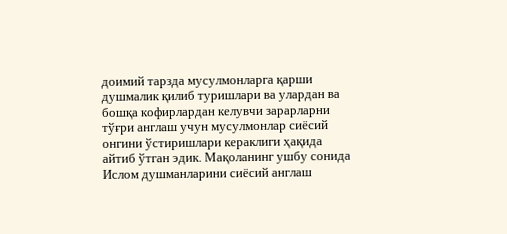доимий тарзда мусулмонларга қарши душмалик қилиб туришлари ва улардан ва бошқа кофирлардан келувчи зарарларни тўғри англаш учун мусулмонлар сиёсий онгини ўстиришлари кераклиги ҳақида айтиб ўтган эдик. Мақоланинг ушбу сонида Ислом душманларини сиёсий англаш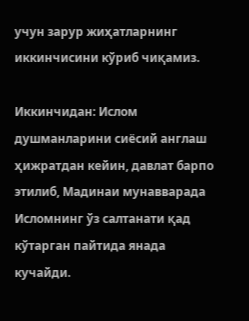учун зарур жиҳатларнинг иккинчисини кўриб чиқамиз.

Иккинчидан: Ислом душманларини сиёсий англаш ҳижратдан кейин, давлат барпо этилиб, Мадинаи мунавварада Исломнинг ўз салтанати қад кўтарган пайтида янада кучайди.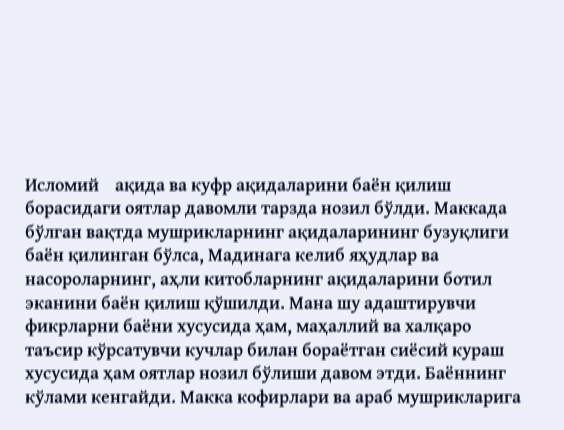Исломий    ақида ва куфр ақидаларини баён қилиш борасидаги оятлар давомли тарзда нозил бўлди. Маккада бўлган вақтда мушрикларнинг ақидаларининг бузуқлиги баён қилинган бўлса, Мадинага келиб яҳудлар ва насороларнинг, аҳли китобларнинг ақидаларини ботил эканини баён қилиш қўшилди. Мана шу адаштирувчи фикрларни баёни хусусида ҳам, маҳаллий ва халқаро таъсир кўрсатувчи кучлар билан бораётган сиёсий кураш хусусида ҳам оятлар нозил бўлиши давом этди. Баённинг кўлами кенгайди. Макка кофирлари ва араб мушрикларига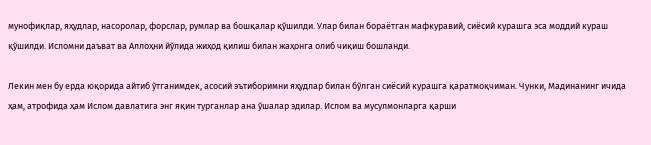мунофиқлар, яҳудлар, насоролар, форслар, румлар ва бошқалар қўшилди. Улар билан бораётган мафкуравий, сиёсий курашга эса моддий кураш қўшилди. Исломни даъват ва Аллоҳни йўлида жиҳод қилиш билан жаҳонга олиб чиқиш бошланди.

Лекин мен бу ерда юқорида айтиб ўтганимдек, асосий эътиборимни яҳудлар билан бўлган сиёсий курашга қаратмоқчиман. Чунки, Мадинанинг ичида ҳам, атрофида ҳам Ислом давлатига энг яқин турганлар ана ўшалар эдилар. Ислом ва мусулмонларга қарши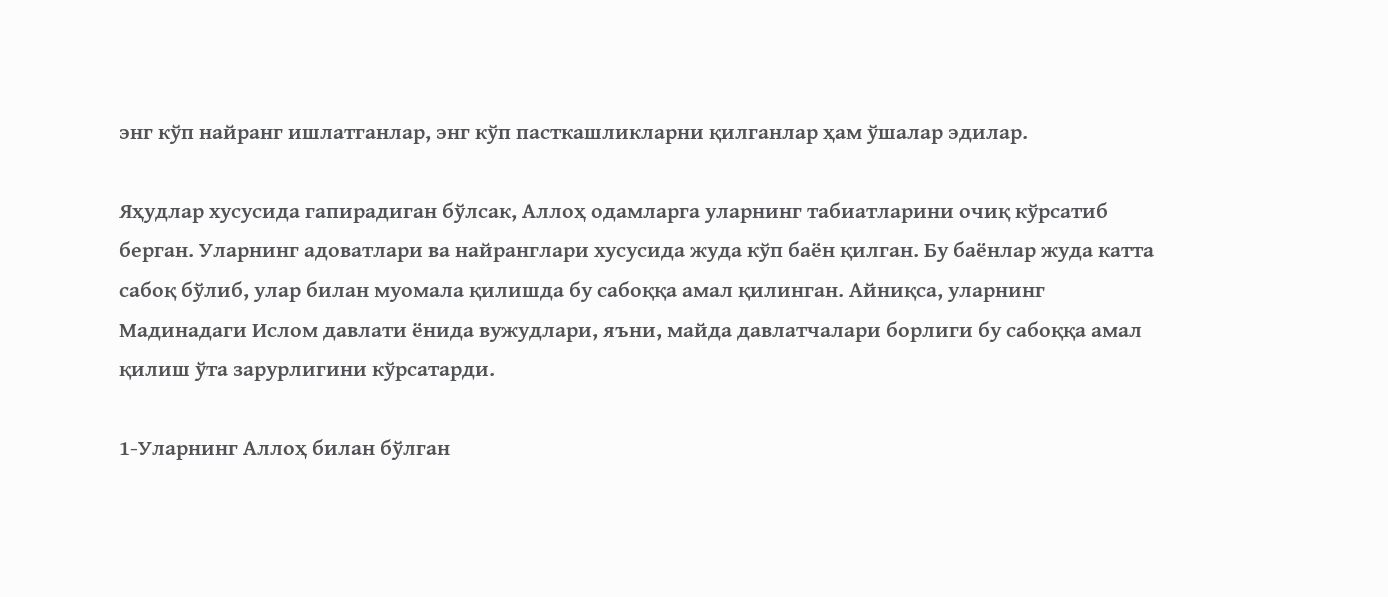энг кўп найранг ишлатганлар, энг кўп пасткашликларни қилганлар ҳам ўшалар эдилар.

Яҳудлар хусусида гапирадиган бўлсак, Аллоҳ одамларга уларнинг табиатларини очиқ кўрсатиб берган. Уларнинг адоватлари ва найранглари хусусида жуда кўп баён қилган. Бу баёнлар жуда катта сабоқ бўлиб, улар билан муомала қилишда бу сабоққа амал қилинган. Айниқса, уларнинг Мадинадаги Ислом давлати ёнида вужудлари, яъни, майда давлатчалари борлиги бу сабоққа амал қилиш ўта зарурлигини кўрсатарди.

1-Уларнинг Аллоҳ билан бўлган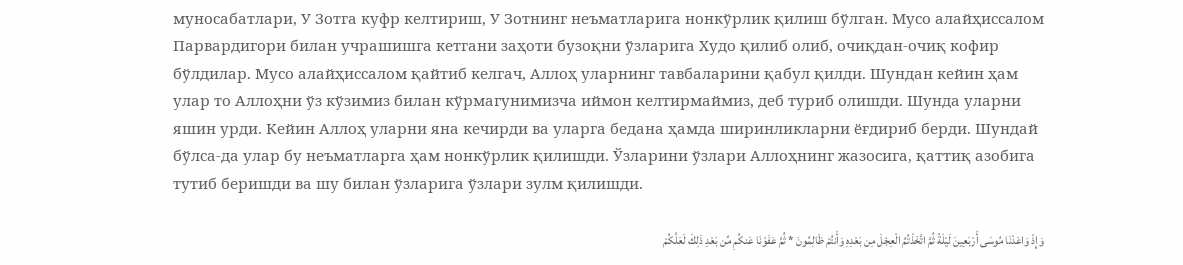муносабатлари, У Зотга куфр келтириш, У Зотнинг неъматларига нонкўрлик қилиш бўлган. Мусо алайҳиссалом Парвардигори билан учрашишга кетгани заҳоти бузоқни ўзларига Худо қилиб олиб, очиқдан-очиқ кофир бўлдилар. Мусо алайҳиссалом қайтиб келгач, Аллоҳ уларнинг тавбаларини қабул қилди. Шундан кейин ҳам улар то Аллоҳни ўз кўзимиз билан кўрмагунимизча иймон келтирмаймиз, деб туриб олишди. Шунда уларни яшин урди. Кейин Аллоҳ уларни яна кечирди ва уларга бедана ҳамда ширинликларни ёғдириб берди. Шундай бўлса-да улар бу неъматларга ҳам нонкўрлик қилишди. Ўзларини ўзлари Аллоҳнинг жазосига, қаттиқ азобига тутиб беришди ва шу билан ўзларига ўзлари зулм қилишди.

وَإِذْ وَاعَدْنَا مُوسَى أَرْبَعِينَ لَيْلَةً ثُمَّ اتَّخَذْتُمُ الْعِجْلَ مِن بَعْدِهِ وَأَنتُمْ ظَالِمُونَ * ثُمَّ عَفَوْنَا عَنكُمِ مِّن بَعْدِ ذَلِكَ لَعَلَّكُمْ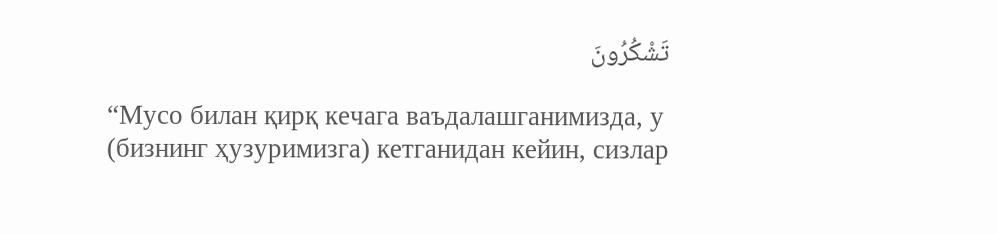تَشْكُرُونَ

“Мусо билан қирқ кечага ваъдалашганимизда, у (бизнинг ҳузуримизга) кетганидан кейин, сизлар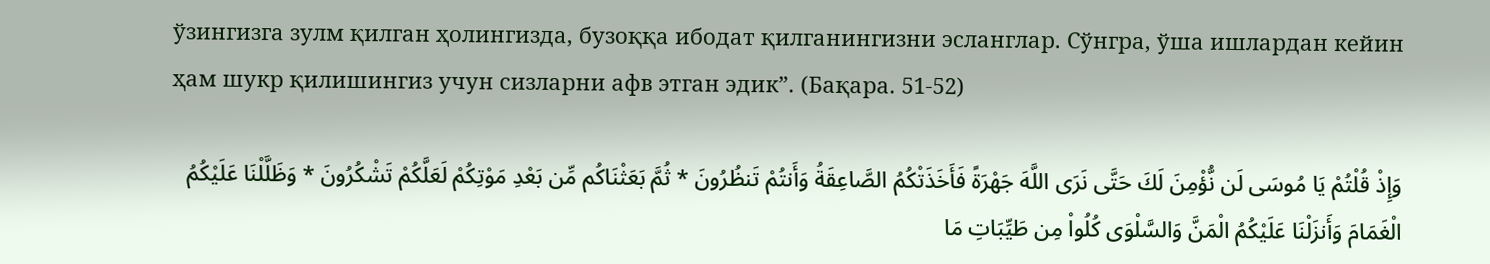ўзингизга зулм қилган ҳолингизда, бузоққа ибодат қилганингизни эсланглар. Сўнгра, ўша ишлардан кейин ҳам шукр қилишингиз учун сизларни афв этган эдик”. (Бақара. 51-52)

وَإِذْ قُلْتُمْ يَا مُوسَى لَن نُّؤْمِنَ لَكَ حَتَّى نَرَى اللَّهَ جَهْرَةً فَأَخَذَتْكُمُ الصَّاعِقَةُ وَأَنتُمْ تَنظُرُونَ * ثُمَّ بَعَثْنَاكُم مِّن بَعْدِ مَوْتِكُمْ لَعَلَّكُمْ تَشْكُرُونَ * وَظَلَّلْنَا عَلَيْكُمُ الْغَمَامَ وَأَنزَلْنَا عَلَيْكُمُ الْمَنَّ وَالسَّلْوَى كُلُواْ مِن طَيِّبَاتِ مَا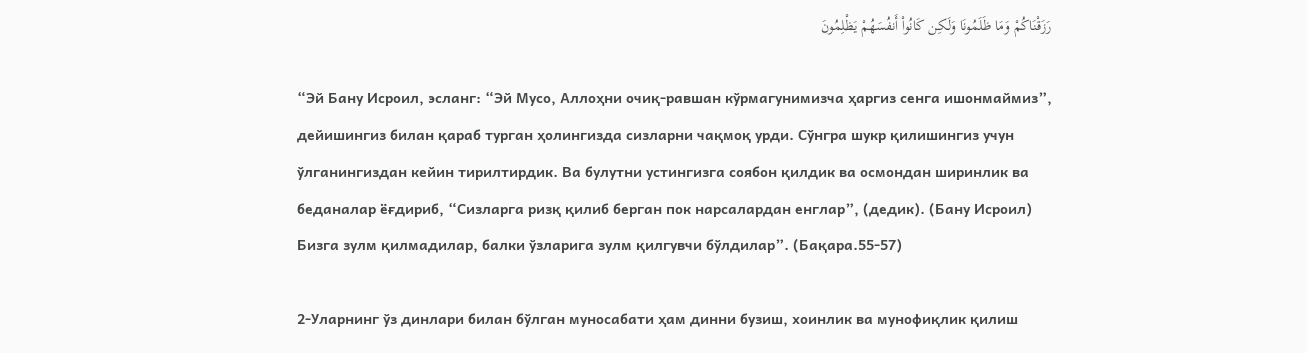رَزَقْنَاكُمْ وَمَا ظَلَمُونَا وَلَـكِن كَانُواْ أَنفُسَهُمْ يَظْلِمُونَ

“Эй Бану Исроил, эсланг: “Эй Мусо, Аллоҳни очиқ-равшан кўрмагунимизча ҳаргиз сенга ишонмаймиз”, дейишингиз билан қараб турган ҳолингизда сизларни чақмоқ урди. Сўнгра шукр қилишингиз учун ўлганингиздан кейин тирилтирдик. Ва булутни устингизга соябон қилдик ва осмондан ширинлик ва беданалар ёғдириб, “Сизларга ризқ қилиб берган пок нарсалардан енглар”, (дедик). (Бану Исроил) Бизга зулм қилмадилар, балки ўзларига зулм қилгувчи бўлдилар”. (Бақара.55-57)

2-Уларнинг ўз динлари билан бўлган муносабати ҳам динни бузиш, хоинлик ва мунофиқлик қилиш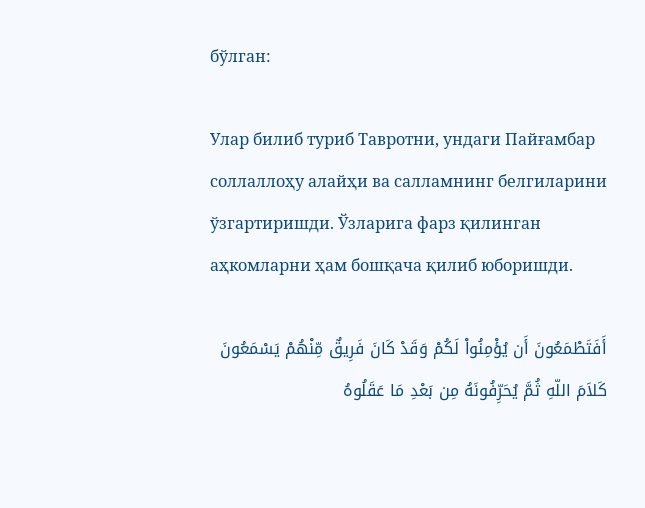бўлган:

Улар билиб туриб Тавротни, ундаги Пайғамбар соллаллоҳу алайҳи ва салламнинг белгиларини ўзгартиришди. Ўзларига фарз қилинган аҳкомларни ҳам бошқача қилиб юборишди.

أَفَتَطْمَعُونَ أَن يُؤْمِنُواْ لَكُمْ وَقَدْ كَانَ فَرِيقٌ مِّنْهُمْ يَسْمَعُونَ كَلاَمَ اللّهِ ثُمَّ يُحَرِّفُونَهُ مِن بَعْدِ مَا عَقَلُوهُ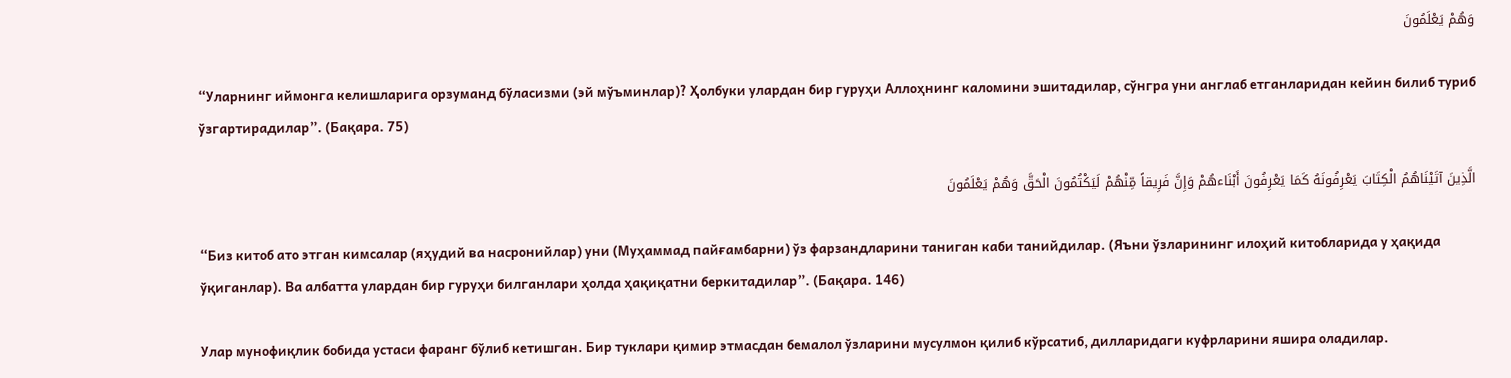وَهُمْ يَعْلَمُونَ

“Уларнинг иймонга келишларига орзуманд бўласизми (эй мўъминлар)? Ҳолбуки улардан бир гуруҳи Аллоҳнинг каломини эшитадилар, сўнгра уни англаб етганларидан кейин билиб туриб ўзгартирадилар”. (Бақара. 75)

الَّذِينَ آتَيْنَاهُمُ الْكِتَابَ يَعْرِفُونَهُ كَمَا يَعْرِفُونَ أَبْنَاءهُمْ وَإِنَّ فَرِيقاً مِّنْهُمْ لَيَكْتُمُونَ الْحَقَّ وَهُمْ يَعْلَمُونَ

“Биз китоб ато этган кимсалар (яҳудий ва насронийлар) уни (Муҳаммад пайғамбарни) ўз фарзандларини таниган каби танийдилар. (Яъни ўзларининг илоҳий китобларида у ҳақида ўқиганлар). Ва албатта улардан бир гуруҳи билганлари ҳолда ҳақиқатни беркитадилар”. (Бақара. 146)

Улар мунофиқлик бобида устаси фаранг бўлиб кетишган. Бир туклари қимир этмасдан бемалол ўзларини мусулмон қилиб кўрсатиб, дилларидаги куфрларини яшира оладилар.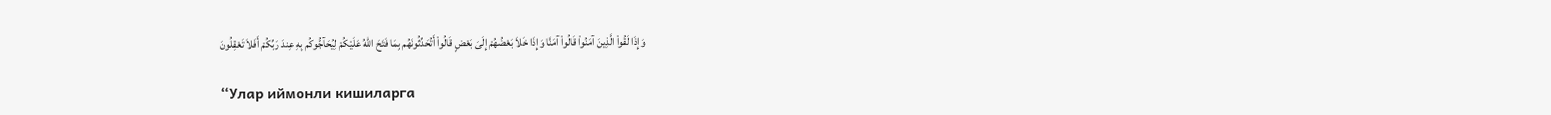وَإِذَا لَقُواْ الَّذِينَ آمَنُواْ قَالُواْ آمَنَّا وَإِذَا خَلاَ بَعْضُهُمْ إِلَىَ بَعْضٍ قَالُواْ أَتُحَدِّثُونَهُم بِمَا فَتَحَ اللّهُ عَلَيْكُمْ لِيُحَآجُّوكُم بِهِ عِندَ رَبِّكُمْ أَفَلاَ تَعْقِلُونَ

“Улар иймонли кишиларга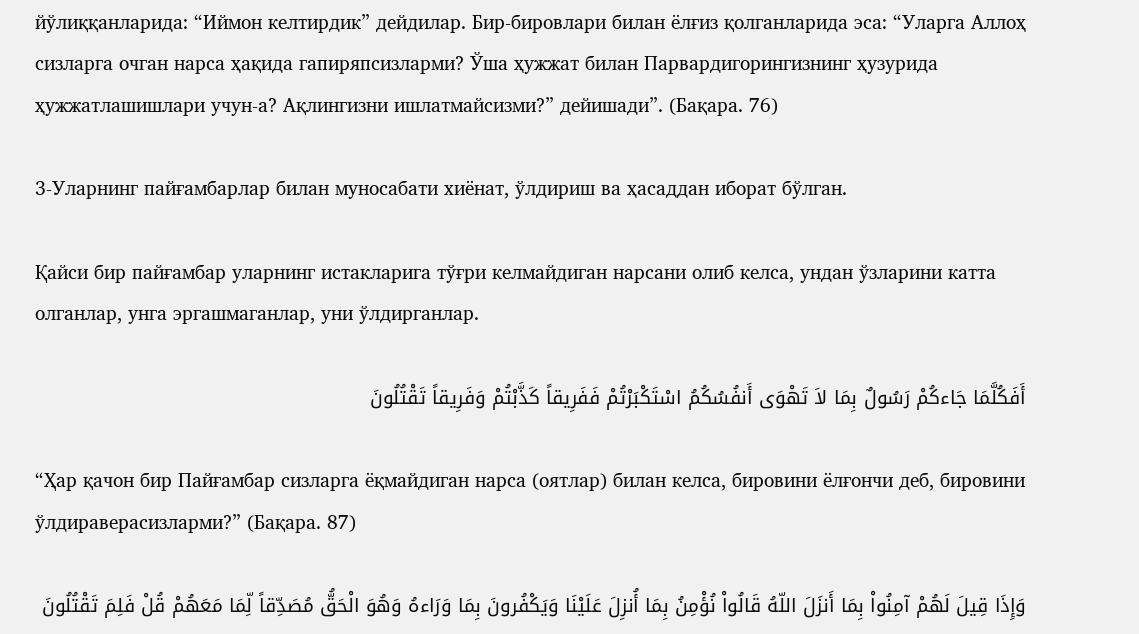йўлиққанларида: “Иймон келтирдик” дейдилар. Бир-бировлари билан ёлғиз қолганларида эса: “Уларга Аллоҳ сизларга очган нарса ҳақида гапиряпсизларми? Ўша ҳужжат билан Парвардигорингизнинг ҳузурида ҳужжатлашишлари учун-а? Ақлингизни ишлатмайсизми?” дейишади”. (Бақара. 76)

3-Уларнинг пайғамбарлар билан муносабати хиёнат, ўлдириш ва ҳасаддан иборат бўлган.

Қайси бир пайғамбар уларнинг истакларига тўғри келмайдиган нарсани олиб келса, ундан ўзларини катта олганлар, унга эргашмаганлар, уни ўлдирганлар.

أَفَكُلَّمَا جَاءكُمْ رَسُولٌ بِمَا لاَ تَهْوَى أَنفُسُكُمُ اسْتَكْبَرْتُمْ فَفَرِيقاً كَذَّبْتُمْ وَفَرِيقاً تَقْتُلُونَ

“Ҳар қачон бир Пайғамбар сизларга ёқмайдиган нарса (оятлар) билан келса, бировини ёлғончи деб, бировини ўлдираверасизларми?” (Бақара. 87)

وَإِذَا قِيلَ لَهُمْ آمِنُواْ بِمَا أَنزَلَ اللّهُ قَالُواْ نُؤْمِنُ بِمَا أُنزِلَ عَلَيْنَا وَيَكْفُرونَ بِمَا وَرَاءهُ وَهُوَ الْحَقُّ مُصَدِّقاً لِّمَا مَعَهُمْ قُلْ فَلِمَ تَقْتُلُونَ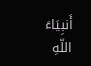أَنبِيَاءَ اللّهِ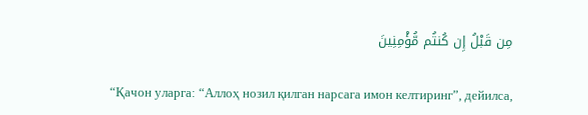مِن قَبْلُ إِن كُنتُم مُّؤْمِنِينَ

“Қачон уларга: “Аллоҳ нозил қилган нарсага имон келтиринг”, дейилса,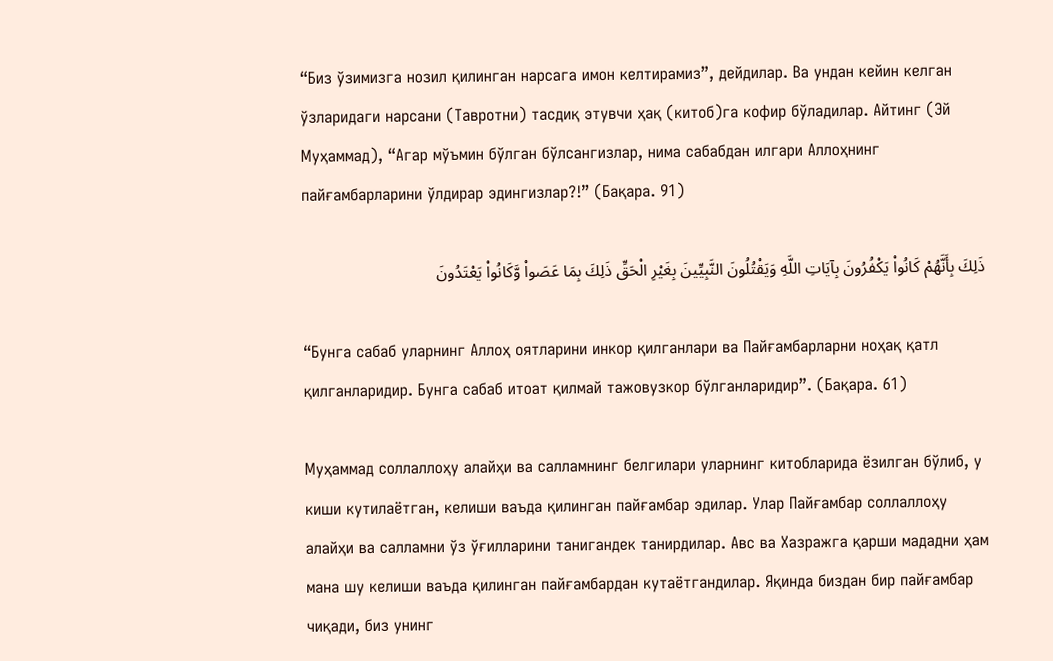“Биз ўзимизга нозил қилинган нарсага имон келтирамиз”, дейдилар. Ва ундан кейин келган ўзларидаги нарсани (Тавротни) тасдиқ этувчи ҳақ (китоб)га кофир бўладилар. Айтинг (Эй Муҳаммад), “Агар мўъмин бўлган бўлсангизлар, нима сабабдан илгари Аллоҳнинг пайғамбарларини ўлдирар эдингизлар?!” (Бақара. 91)

ذَلِكَ بِأَنَّهُمْ كَانُواْ يَكْفُرُونَ بِآيَاتِ اللَّهِ وَيَقْتُلُونَ النَّبِيِّينَ بِغَيْرِ الْحَقِّ ذَلِكَ بِمَا عَصَواْ وَّكَانُواْ يَعْتَدُونَ

“Бунга сабаб уларнинг Аллоҳ оятларини инкор қилганлари ва Пайғамбарларни ноҳақ қатл қилганларидир. Бунга сабаб итоат қилмай тажовузкор бўлганларидир”. (Бақара. 61)

Муҳаммад соллаллоҳу алайҳи ва салламнинг белгилари уларнинг китобларида ёзилган бўлиб, у киши кутилаётган, келиши ваъда қилинган пайғамбар эдилар. Улар Пайғамбар соллаллоҳу алайҳи ва салламни ўз ўғилларини танигандек танирдилар. Авс ва Хазражга қарши мададни ҳам мана шу келиши ваъда қилинган пайғамбардан кутаётгандилар. Яқинда биздан бир пайғамбар чиқади, биз унинг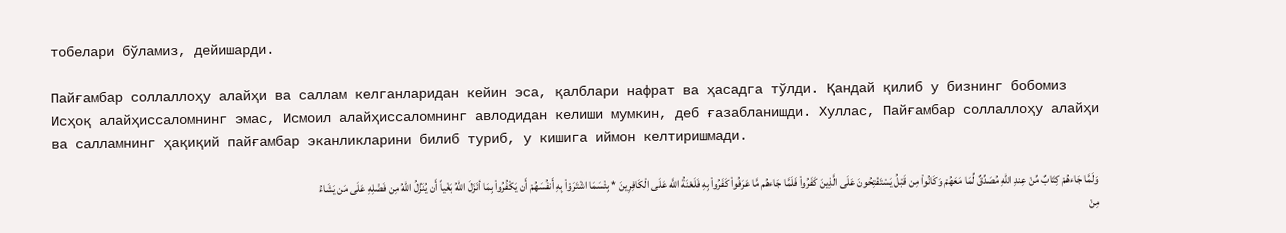тобелари бўламиз, дейишарди.

Пайғамбар соллаллоҳу алайҳи ва саллам келганларидан кейин эса, қалблари нафрат ва ҳасадга тўлди. Қандай қилиб у бизнинг бобомиз Исҳоқ алайҳиссаломнинг эмас, Исмоил алайҳиссаломнинг авлодидан келиши мумкин, деб ғазабланишди. Хуллас, Пайғамбар соллаллоҳу алайҳи ва салламнинг ҳақиқий пайғамбар эканликларини билиб туриб, у кишига иймон келтиришмади.

وَلَمَّا جَاءهُمْ كِتَابٌ مِّنْ عِندِ اللّهِ مُصَدِّقٌ لِّمَا مَعَهُمْ وَكَانُواْ مِن قَبْلُ يَسْتَفْتِحُونَ عَلَى الَّذِينَ كَفَرُواْ فَلَمَّا جَاءهُم مَّا عَرَفُواْ كَفَرُواْ بِهِ فَلَعْنَةُ اللَّه عَلَى الْكَافِرِينَ * بِئْسَمَا اشْتَرَوْاْ بِهِ أَنفُسَهُمْ أَن يَكْفُرُواْ بِمَا أنَزَلَ اللّهُ بَغْياً أَن يُنَزِّلُ اللّهُ مِن فَضْلِهِ عَلَى مَن يَشَاءُ مِنْ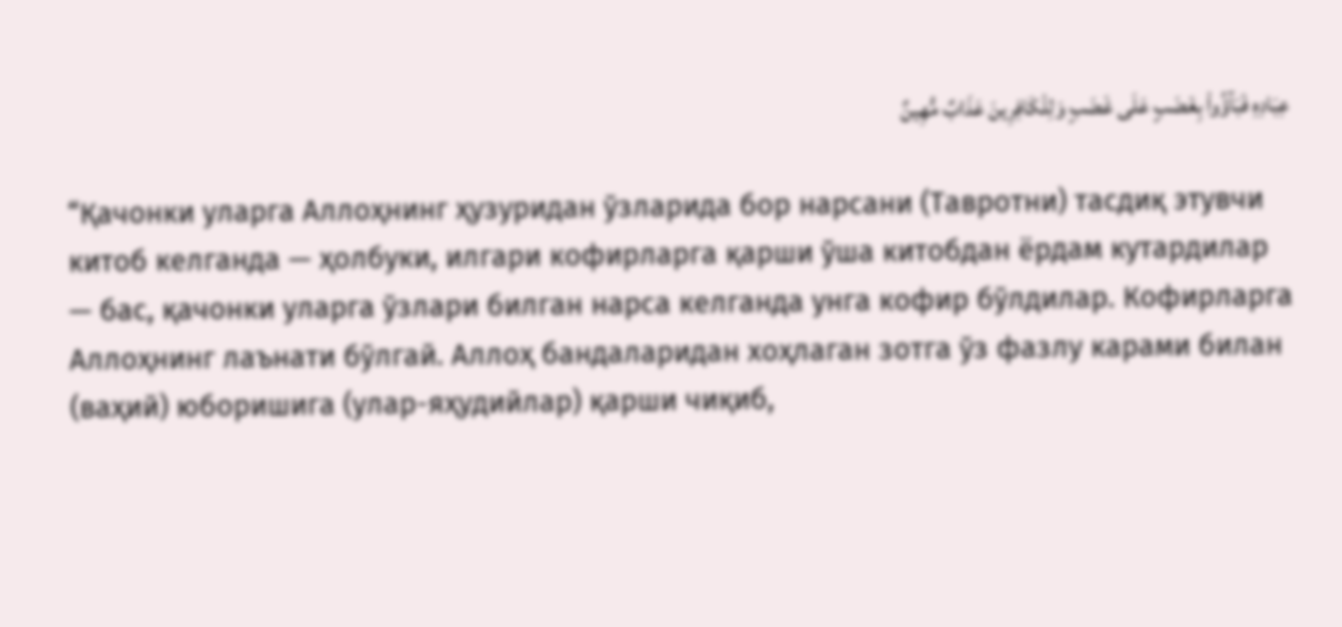عِبَادِهِ فَبَآؤُواْ بِغَضَبٍ عَلَى غَضَبٍ وَلِلْكَافِرِينَ عَذَابٌ مُّهِينٌ

“Қачонки уларга Аллоҳнинг ҳузуридан ўзларида бор нарсани (Тавротни) тасдиқ этувчи китоб келганда — ҳолбуки, илгари кофирларга қарши ўша китобдан ёрдам кутардилар — бас, қачонки уларга ўзлари билган нарса келганда унга кофир бўлдилар. Кофирларга Аллоҳнинг лаънати бўлгай. Аллоҳ бандаларидан хоҳлаган зотга ўз фазлу карами билан (ваҳий) юборишига (улар-яҳудийлар) қарши чиқиб,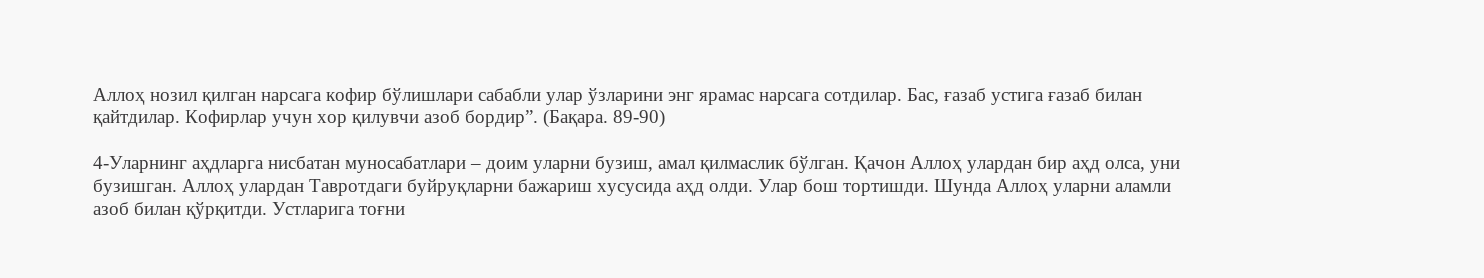Аллоҳ нозил қилган нарсага кофир бўлишлари сабабли улар ўзларини энг ярамас нарсага сотдилар. Бас, ғазаб устига ғазаб билан қайтдилар. Кофирлар учун хор қилувчи азоб бордир”. (Бақара. 89-90)

4-Уларнинг аҳдларга нисбатан муносабатлари – доим уларни бузиш, амал қилмаслик бўлган. Қачон Аллоҳ улардан бир аҳд олса, уни бузишган. Аллоҳ улардан Тавротдаги буйруқларни бажариш хусусида аҳд олди. Улар бош тортишди. Шунда Аллоҳ уларни аламли азоб билан қўрқитди. Устларига тоғни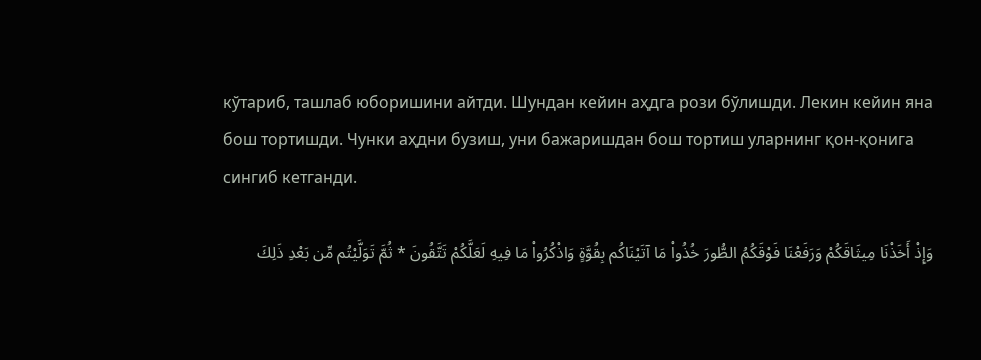кўтариб, ташлаб юборишини айтди. Шундан кейин аҳдга рози бўлишди. Лекин кейин яна бош тортишди. Чунки аҳдни бузиш, уни бажаришдан бош тортиш уларнинг қон-қонига сингиб кетганди.

وَإِذْ أَخَذْنَا مِيثَاقَكُمْ وَرَفَعْنَا فَوْقَكُمُ الطُّورَ خُذُواْ مَا آتَيْنَاكُم بِقُوَّةٍ وَاذْكُرُواْ مَا فِيهِ لَعَلَّكُمْ تَتَّقُونَ * ثُمَّ تَوَلَّيْتُم مِّن بَعْدِ ذَلِكَ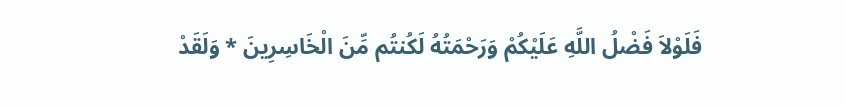فَلَوْلاَ فَضْلُ اللَّهِ عَلَيْكُمْ وَرَحْمَتُهُ لَكُنتُم مِّنَ الْخَاسِرِينَ * وَلَقَدْ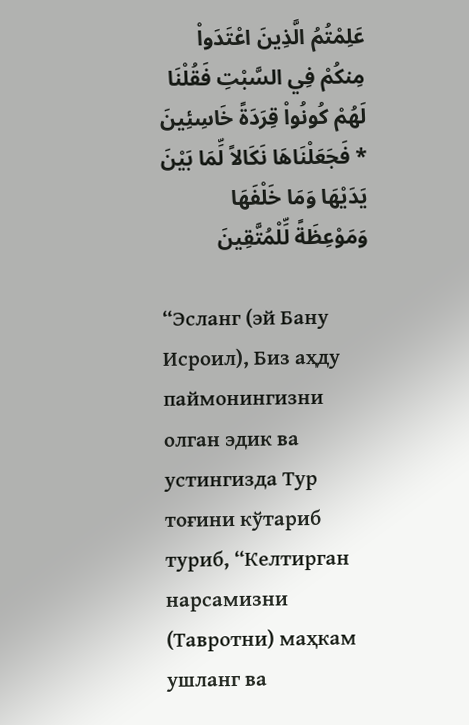عَلِمْتُمُ الَّذِينَ اعْتَدَواْ مِنكُمْ فِي السَّبْتِ فَقُلْنَا لَهُمْ كُونُواْ قِرَدَةً خَاسِئِينَ * فَجَعَلْنَاهَا نَكَالاً لِّمَا بَيْنَ يَدَيْهَا وَمَا خَلْفَهَا وَمَوْعِظَةً لِّلْمُتَّقِينَ

“Эсланг (эй Бану Исроил), Биз аҳду паймонингизни олган эдик ва устингизда Тур тоғини кўтариб туриб, “Келтирган нарсамизни (Тавротни) маҳкам ушланг ва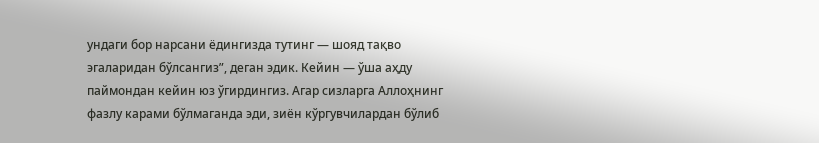ундаги бор нарсани ёдингизда тутинг — шояд тақво эгаларидан бўлсангиз”, деган эдик. Кейин — ўша аҳду паймондан кейин юз ўгирдингиз. Агар сизларга Аллоҳнинг фазлу карами бўлмаганда эди, зиён кўргувчилардан бўлиб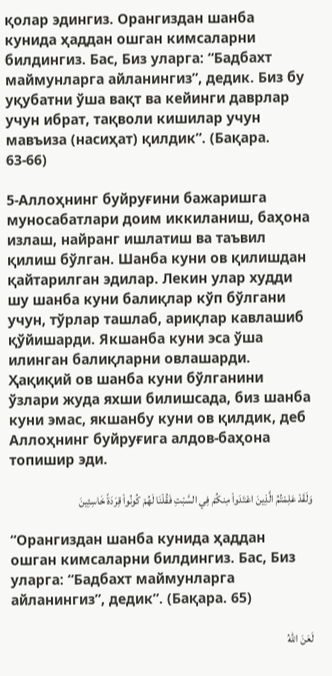қолар эдингиз. Орангиздан шанба кунида ҳаддан ошган кимсаларни билдингиз. Бас, Биз уларга: “Бадбахт маймунларга айланингиз”, дедик. Биз бу уқубатни ўша вақт ва кейинги даврлар учун ибрат, тақволи кишилар учун мавъиза (насиҳат) қилдик”. (Бақара. 63-66)

5-Аллоҳнинг буйруғини бажаришга муносабатлари доим иккиланиш, баҳона излаш, найранг ишлатиш ва таъвил қилиш бўлган. Шанба куни ов қилишдан қайтарилган эдилар. Лекин улар худди шу шанба куни балиқлар кўп бўлгани учун, тўрлар ташлаб, ариқлар кавлашиб қўйишарди. Якшанба куни эса ўша илинган балиқларни овлашарди. Ҳақиқий ов шанба куни бўлганини ўзлари жуда яхши билишсада, биз шанба куни эмас, якшанбу куни ов қилдик, деб Аллоҳнинг буйруғига алдов-баҳона топишир эди.

وَلَقَدْ عَلِمْتُمُ الَّذِينَ اعْتَدَواْ مِنكُمْ فِي السَّبْتِ فَقُلْنَا لَهُمْ كُونُواْ قِرَدَةً خَاسِئِينَ

“Орангиздан шанба кунида ҳаддан ошган кимсаларни билдингиз. Бас, Биз уларга: “Бадбахт маймунларга айланингиз”, дедик”. (Бақара. 65)

لَعَنَ اللهُ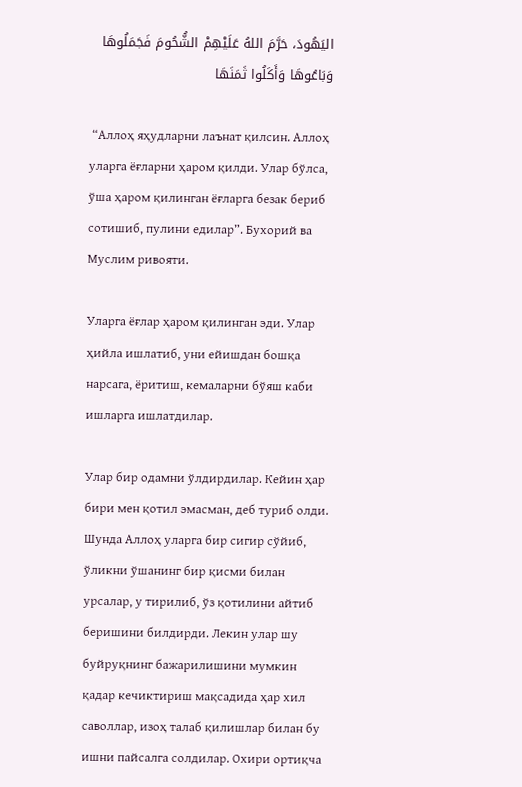اليَهُودَ، حَرَّمَ اللهُ عَلَيْهِمْ الشُّحُومَ فَجَمَلُوهَا وَبَاعُوهَا وَأَكَلُوا ثَمَنَهَا

 “Аллоҳ яҳудларни лаънат қилсин. Аллоҳ уларга ёғларни ҳаром қилди. Улар бўлса, ўша ҳаром қилинган ёғларга безак бериб сотишиб, пулини едилар”. Бухорий ва Муслим ривояти.

Уларга ёғлар ҳаром қилинган эди. Улар ҳийла ишлатиб, уни ейишдан бошқа нарсага, ёритиш, кемаларни бўяш каби ишларга ишлатдилар.

Улар бир одамни ўлдирдилар. Кейин ҳар бири мен қотил эмасман, деб туриб олди. Шунда Аллоҳ уларга бир сигир сўйиб, ўликни ўшанинг бир қисми билан урсалар, у тирилиб, ўз қотилини айтиб беришини билдирди. Лекин улар шу буйруқнинг бажарилишини мумкин қадар кечиктириш мақсадида ҳар хил саволлар, изоҳ талаб қилишлар билан бу ишни пайсалга солдилар. Охири ортиқча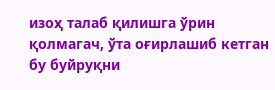изоҳ талаб қилишга ўрин қолмагач, ўта оғирлашиб кетган бу буйруқни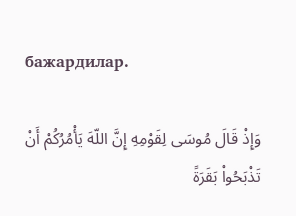бажардилар.

وَإِذْ قَالَ مُوسَى لِقَوْمِهِ إِنَّ اللّهَ يَأْمُرُكُمْ أَنْ تَذْبَحُواْ بَقَرَةً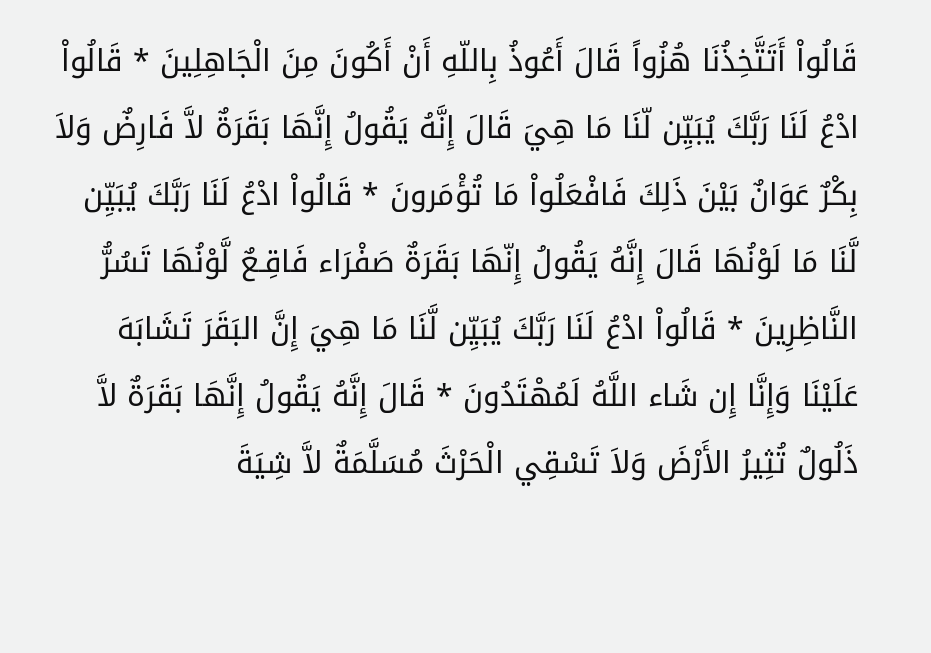قَالُواْ أَتَتَّخِذُنَا هُزُواً قَالَ أَعُوذُ بِاللّهِ أَنْ أَكُونَ مِنَ الْجَاهِلِينَ * قَالُواْ ادْعُ لَنَا رَبَّكَ يُبَيِّن لّنَا مَا هِيَ قَالَ إِنَّهُ يَقُولُ إِنَّهَا بَقَرَةٌ لاَّ فَارِضٌ وَلاَ بِكْرٌ عَوَانٌ بَيْنَ ذَلِكَ فَافْعَلُواْ مَا تُؤْمَرونَ * قَالُواْ ادْعُ لَنَا رَبَّكَ يُبَيِّن لَّنَا مَا لَوْنُهَا قَالَ إِنَّهُ يَقُولُ إِنّهَا بَقَرَةٌ صَفْرَاء فَاقِـعٌ لَّوْنُهَا تَسُرُّ النَّاظِرِينَ * قَالُواْ ادْعُ لَنَا رَبَّكَ يُبَيِّن لَّنَا مَا هِيَ إِنَّ البَقَرَ تَشَابَهَ عَلَيْنَا وَإِنَّا إِن شَاء اللَّهُ لَمُهْتَدُونَ * قَالَ إِنَّهُ يَقُولُ إِنَّهَا بَقَرَةٌ لاَّ ذَلُولٌ تُثِيرُ الأَرْضَ وَلاَ تَسْقِي الْحَرْثَ مُسَلَّمَةٌ لاَّ شِيَةَ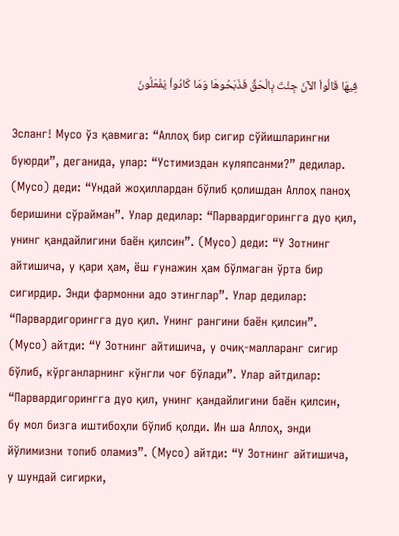فِيهَا قَالُواْ الآنَ جِئْتَ بِالْحَقِّ فَذَبَحُوهَا وَمَا كَادُواْ يَفْعَلُونَ

Эсланг! Мусо ўз қавмига: “Аллоҳ бир сигир сўйишларингни буюрди”, деганида, улар: “Устимиздан куляпсанми?” дедилар. (Мусо) деди: “Ундай жоҳиллардан бўлиб қолишдан Аллоҳ паноҳ беришини сўрайман”. Улар дедилар: “Парвардигорингга дуо қил, унинг қандайлигини баён қилсин”. (Мусо) деди: “У Зотнинг айтишича, у қари ҳам, ёш ғунажин ҳам бўлмаган ўрта бир сигирдир. Энди фармонни адо этинглар”. Улар дедилар: “Парвардигорингга дуо қил. Унинг рангини баён қилсин”. (Мусо) айтди: “У Зотнинг айтишича, у очиқ-малларанг сигир бўлиб, кўрганларнинг кўнгли чоғ бўлади”. Улар айтдилар: “Парвардигорингга дуо қил, унинг қандайлигини баён қилсин, бу мол бизга иштибоҳли бўлиб қолди. Ин ша Аллоҳ, энди йўлимизни топиб оламиз”. (Мусо) айтди: “У Зотнинг айтишича, у шундай сигирки,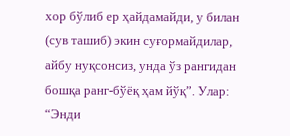хор бўлиб ер ҳайдамайди, у билан (сув ташиб) экин суғормайдилар, айбу нуқсонсиз, унда ўз рангидан бошқа ранг-бўёқ ҳам йўқ”. Улар: “Энди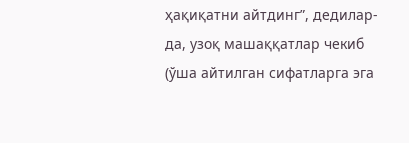ҳақиқатни айтдинг”, дедилар-да, узоқ машаққатлар чекиб (ўша айтилган сифатларга эга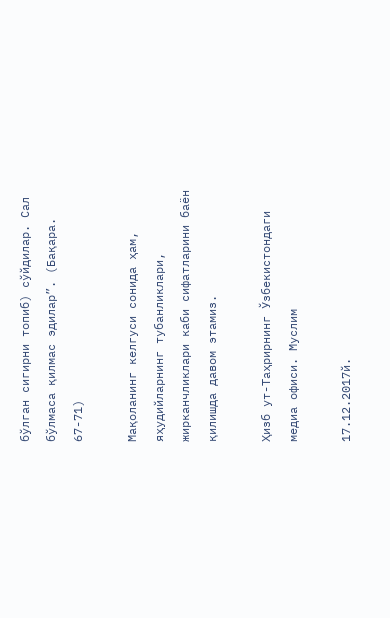бўлган сигирни топиб) сўйдилар. Сал бўлмаса қилмас эдилар”. (Бақара. 67-71)

Мақоланинг келгуси сонида ҳам, яҳудийларнинг тубанликлари, жирканчликлари каби сифатларини баён қилишда давом этамиз.

Ҳизб ут-Таҳрирнинг Ўзбекистондаги медиа офиси. Муслим

17.12.2017й.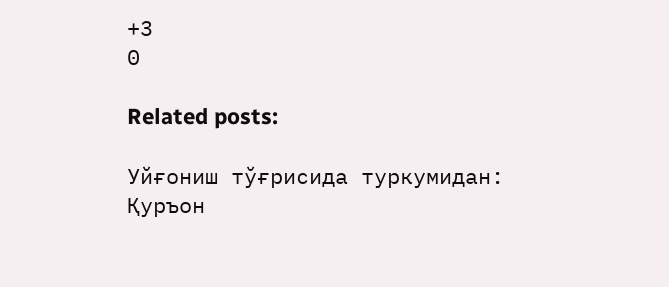+3
0

Related posts:

Уйғониш тўғрисида туркумидан: Қуръон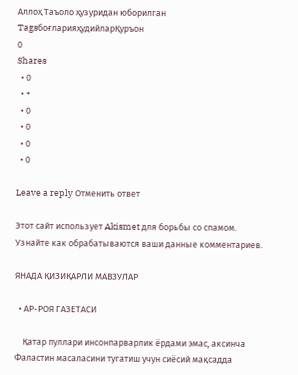Аллоҳ Таъоло ҳузуридан юборилган
TagsбоғларияҳудийларҚуръон
0
Shares
  • 0
  • +
  • 0
  • 0
  • 0
  • 0

Leave a reply Отменить ответ

Этот сайт использует Akismet для борьбы со спамом. Узнайте как обрабатываются ваши данные комментариев.

ЯНАДА ҚИЗИҚАРЛИ МАВЗУЛАР

  • АР-РОЯ ГАЗЕТАСИ

    Қатар пуллари инсонпарварлик ёрдами эмас, аксинча Фаластин масаласини тугатиш учун сиёсий мақсадда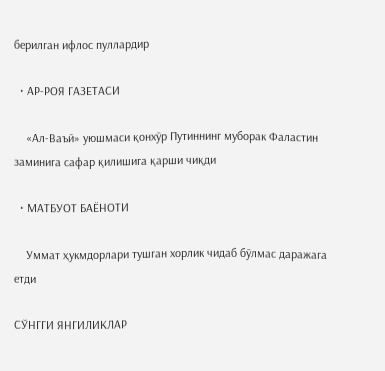берилган ифлос пуллардир

  • АР-РОЯ ГАЗЕТАСИ

    «Ал-Ваъй» уюшмаси қонхўр Путиннинг муборак Фаластин заминига сафар қилишига қарши чиқди

  • МАТБУОТ БАЁНОТИ

    Уммат ҳукмдорлари тушган хорлик чидаб бўлмас даражага етди

СЎНГГИ ЯНГИЛИКЛАР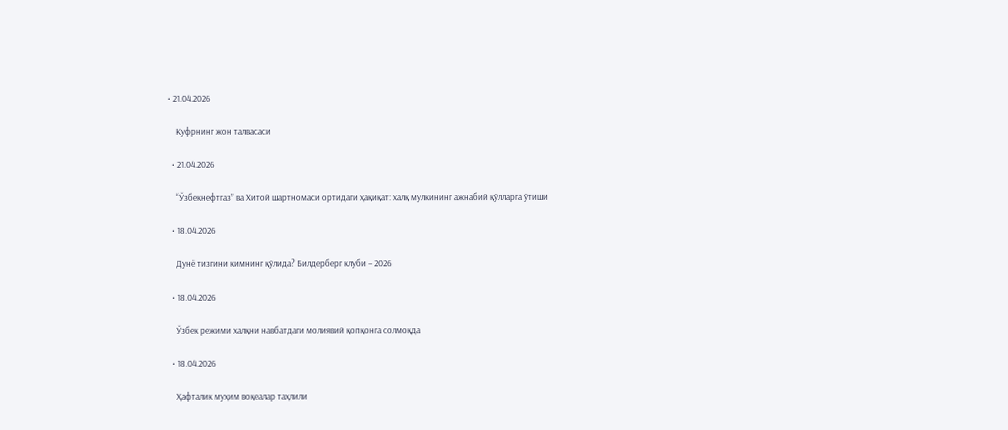• 21.04.2026

    Куфрнинг жон талвасаси

  • 21.04.2026

    “Ўзбекнефтгаз” ва Хитой шартномаси ортидаги ҳақиқат: халқ мулкининг ажнабий қўлларга ўтиши

  • 18.04.2026

    Дунё тизгини кимнинг қўлида? Билдерберг клуби – 2026

  • 18.04.2026

    Ўзбек режими халқни навбатдаги молиявий қопқонга солмоқда

  • 18.04.2026

    Ҳафталик муҳим воқеалар таҳлили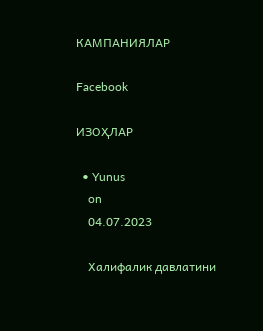КАМПАНИЯЛАР

Facebook

ИЗОҲЛАР

  • Yunus
    on
    04.07.2023

    Халифалик давлатини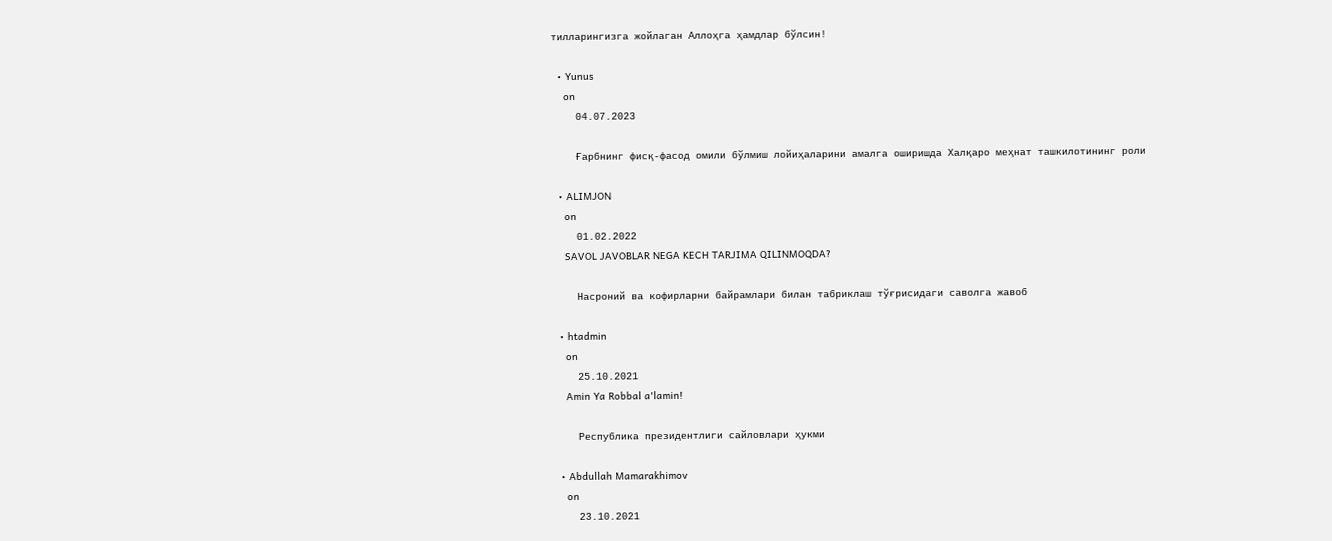тилларингизга жойлаган Аллоҳга ҳамдлар бўлсин!

  • Yunus
    on
    04.07.2023

    Ғарбнинг фисқ-фасод омили бўлмиш лойиҳаларини амалга оширишда Халқаро меҳнат ташкилотининг роли

  • ALIMJON
    on
    01.02.2022
    SAVOL JAVOBLAR NEGA KECH TARJIMA QILINMOQDA?

    Насроний ва кофирларни байрамлари билан табриклаш тўғрисидаги саволга жавоб

  • htadmin
    on
    25.10.2021
    Amin Ya Robbal a'lamin!

    Республика президентлиги сайловлари ҳукми

  • Abdullah Mamarakhimov
    on
    23.10.2021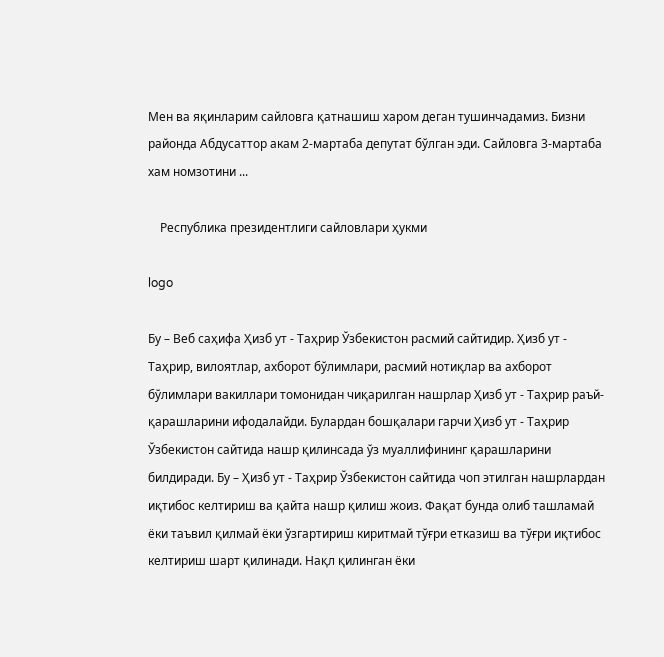Мен ва яқинларим сайловга қатнашиш харом деган тушинчадамиз. Бизни районда Абдусаттор акам 2-мартаба депутат бўлган эди. Сайловга 3-мартаба хам номзотини ...

    Республика президентлиги сайловлари ҳукми

logo

Бу – Веб саҳифа Ҳизб ут - Таҳрир Ўзбекистон расмий сайтидир. Ҳизб ут - Таҳрир, вилоятлар, ахборот бўлимлари, расмий нотиқлар ва ахборот бўлимлари вакиллари томонидан чиқарилган нашрлар Ҳизб ут - Таҳрир раъй-қарашларини ифодалайди. Булардан бошқалари гарчи Ҳизб ут - Таҳрир Ўзбекистон сайтида нашр қилинсада ўз муаллифининг қарашларини билдиради. Бу – Ҳизб ут - Таҳрир Ўзбекистон сайтида чоп этилган нашрлардан иқтибос келтириш ва қайта нашр қилиш жоиз. Фақат бунда олиб ташламай ёки таъвил қилмай ёки ўзгартириш киритмай тўғри етказиш ва тўғри иқтибос келтириш шарт қилинади. Нақл қилинган ёки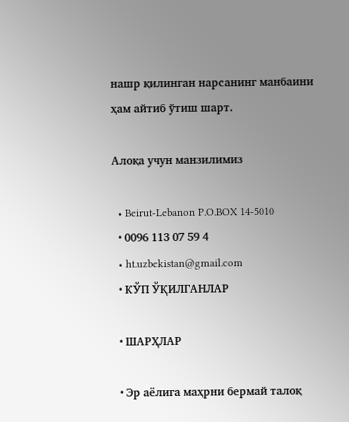нашр қилинган нарсанинг манбаини ҳам айтиб ўтиш шарт.

Алоқа учун манзилимиз

  • Beirut-Lebanon P.O.BOX 14-5010
  • 0096 113 07 59 4
  • ht.uzbekistan@gmail.com
  • КЎП ЎҚИЛГАНЛАР

  • ШАРҲЛАР

  • Эр аёлига маҳрни бермай талоқ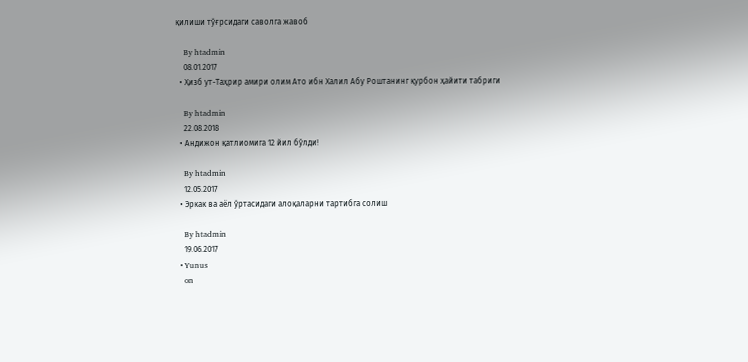қилиши тўғрсидаги саволга жавоб

    By htadmin
    08.01.2017
  • Ҳизб ут-Таҳрир амири олим Ато ибн Халил Абу Роштанинг қурбон ҳайити табриги

    By htadmin
    22.08.2018
  • Андижон қатлиомига 12 йил бўлди!

    By htadmin
    12.05.2017
  • Эркак ва аёл ўртасидаги алоқаларни тартибга солиш

    By htadmin
    19.06.2017
  • Yunus
    on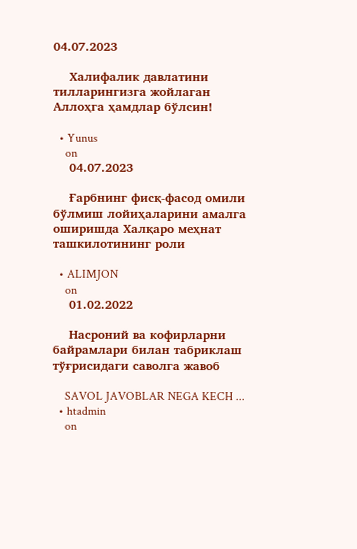04.07.2023

    Халифалик давлатини тилларингизга жойлаган Аллоҳга ҳамдлар бўлсин!

  • Yunus
    on
    04.07.2023

    Ғарбнинг фисқ-фасод омили бўлмиш лойиҳаларини амалга оширишда Халқаро меҳнат ташкилотининг роли

  • ALIMJON
    on
    01.02.2022

    Насроний ва кофирларни байрамлари билан табриклаш тўғрисидаги саволга жавоб

    SAVOL JAVOBLAR NEGA KECH ...
  • htadmin
    on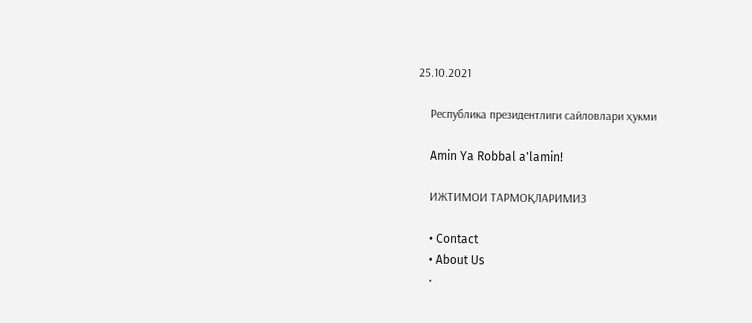25.10.2021

    Республика президентлиги сайловлари ҳукми

    Amin Ya Robbal a'lamin!

    ИЖТИМОИ ТАРМОҚЛАРИМИЗ

    • Contact
    • About Us
    •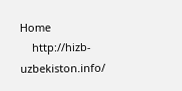Home
    http://hizb-uzbekiston.info/